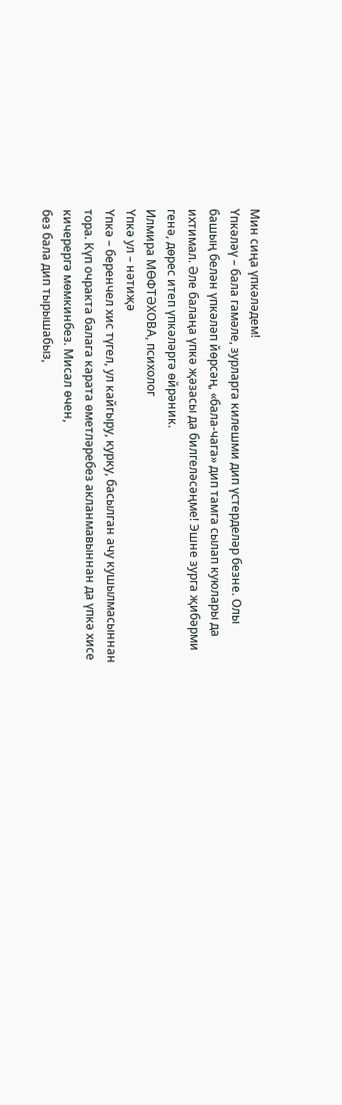Мин сиңа үпкәләдем!
Үпкәләү – бала гамәле, зурларга килешми дип үстерделәр безне. Олы башың белән үпкәләп йөрсәң, «бала-чага» дип тамга сылап куюлары да ихтимал. Әле балаңа үпкә җәзасы да билгеләсәңме! Эшне зурга җибәрми генә, дөрес итеп үпкәләргә өйрәник.
Илмира МӨФТӘХОВА, психолог
Үпкә ул – нәтиҗә
Үпкә – беренчел хис түгел, ул кайгыру, курку, басылган ачу кушылмасыннан тора. Күп очракта балага карата өметләребез акланмавыннан да үпкә хисе кичерергә мөмкинбез. Мисал өчен,
без бала дип тырышабыз,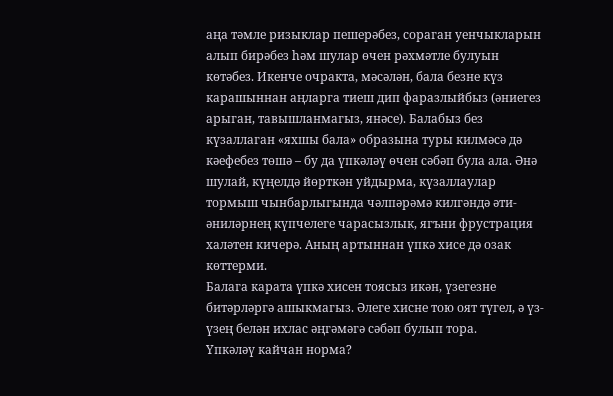аңа тәмле ризыклар пешерәбез, сораган уенчыкларын алып бирәбез һәм шулар өчен рәхмәтле булуын көтәбез. Икенче очракта, мәсәлән, бала безне күз карашыннан аңларга тиеш дип фаразлыйбыз (әниегез арыган, тавышланмагыз, янәсе). Балабыз без күзаллаган «яхшы бала» образына туры килмәсә дә кәефебез төшә – бу да үпкәләү өчен сәбәп була ала. Әнә шулай, күңелдә йөрткән уйдырма, күзаллаулар тормыш чынбарлыгында чәлпәрәмә килгәндә әти-әниләрнең күпчелеге чарасызлык, ягъни фрустрация халәтен кичерә. Аның артыннан үпкә хисе дә озак көттерми.
Балага карата үпкә хисен тоясыз икән, үзегезне битәрләргә ашыкмагыз. Әлеге хисне тою оят түгел, ә үз-үзең белән ихлас әңгәмәгә сәбәп булып тора.
Үпкәләү кайчан норма?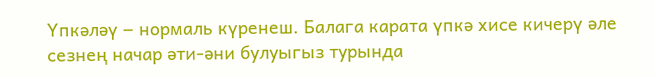Үпкәләү ‒ нормаль күренеш. Балага карата үпкә хисе кичерү әле сезнең начар әти-әни булуыгыз турында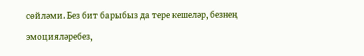сөйләми. Без бит барыбыз да тере кешеләр, безнең эмоцияләребез,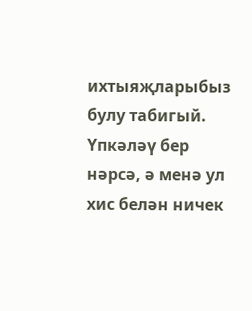ихтыяҗларыбыз булу табигый. Үпкәләү бер нәрсә, ә менә ул хис белән ничек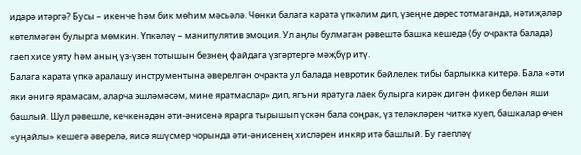идарә итәргә? Бусы – икенче һәм бик мөһим мәсьәлә. Чөнки балага карата үпкәлим дип, үзеңне дөрес тотмаганда, нәтиҗәләр көтелмәгән булырга мөмкин. Үпкәләү – манипулятив эмоция. Ул аңлы булмаган рәвештә башка кешедә (бу очракта балада) гаеп хисе уяту һәм аның үз-үзен тотышын безнең файдага үзгәртергә мәҗбүр итү.
Балага карата үпкә аралашу инструментына әверелгән очракта ул балада невротик бәйлелек тибы барлыкка китерә. Бала «әти яки әнигә ярамасам, аларча эшләмәсәм, мине яратмаслар» дип, ягъни яратуга лаек булырга кирәк дигән фикер белән яши башлый. Шул рәвешле, кечкенәдән әти-әнисенә ярарга тырышып үскән бала соңрак, үз теләкләрен читкә куеп, башкалар өчен «уңайлы» кешегә әверелә, яисә яшүсмер чорында әти-әнисенең хисләрен инкяр итә башлый. Бу гаепләү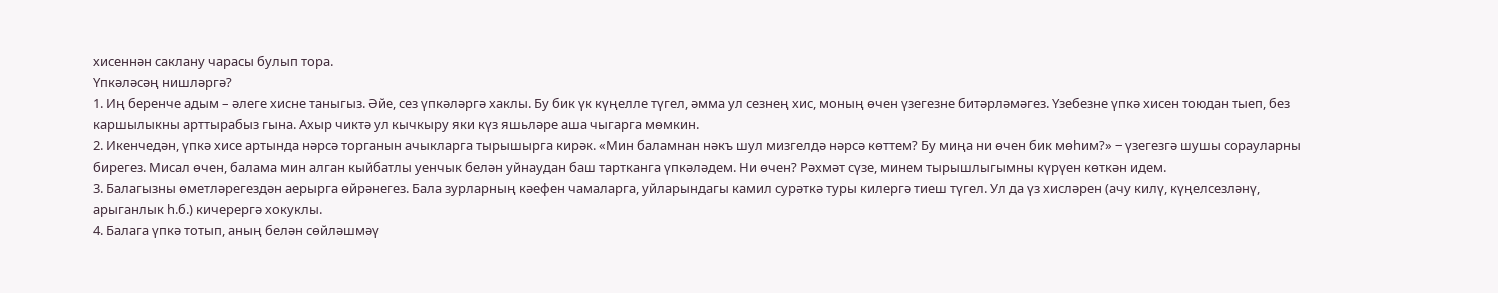хисеннән саклану чарасы булып тора.
Үпкәләсәң нишләргә?
1. Иң беренче адым – әлеге хисне таныгыз. Әйе, сез үпкәләргә хаклы. Бу бик үк күңелле түгел, әмма ул сезнең хис, моның өчен үзегезне битәрләмәгез. Үзебезне үпкә хисен тоюдан тыеп, без каршылыкны арттырабыз гына. Ахыр чиктә ул кычкыру яки күз яшьләре аша чыгарга мөмкин.
2. Икенчедән, үпкә хисе артында нәрсә торганын ачыкларга тырышырга кирәк. «Мин баламнан нәкъ шул мизгелдә нәрсә көттем? Бу миңа ни өчен бик мөһим?» ‒ үзегезгә шушы сорауларны бирегез. Мисал өчен, балама мин алган кыйбатлы уенчык белән уйнаудан баш тартканга үпкәләдем. Ни өчен? Рәхмәт сүзе, минем тырышлыгымны күрүен көткән идем.
3. Балагызны өметләрегездән аерырга өйрәнегез. Бала зурларның кәефен чамаларга, уйларындагы камил сурәткә туры килергә тиеш түгел. Ул да үз хисләрен (ачу килү, күңелсезләнү, арыганлык һ.б.) кичерергә хокуклы.
4. Балага үпкә тотып, аның белән сөйләшмәү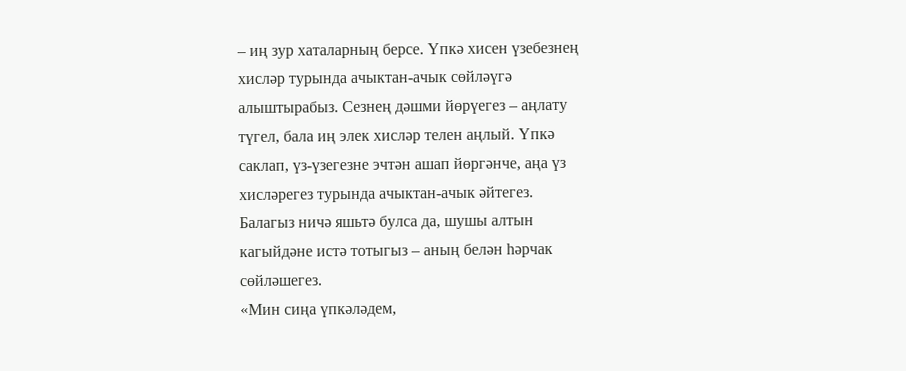– иң зур хаталарның берсе. Үпкә хисен үзебезнең хисләр турында ачыктан-ачык сөйләүгә алыштырабыз. Сезнең дәшми йөрүегез – аңлату түгел, бала иң элек хисләр телен аңлый. Үпкә саклап, үз-үзегезне эчтән ашап йөргәнче, аңа үз хисләрегез турында ачыктан-ачык әйтегез.
Балагыз ничә яшьтә булса да, шушы алтын кагыйдәне истә тотыгыз – аның белән һәрчак сөйләшегез.
«Мин сиңа үпкәләдем,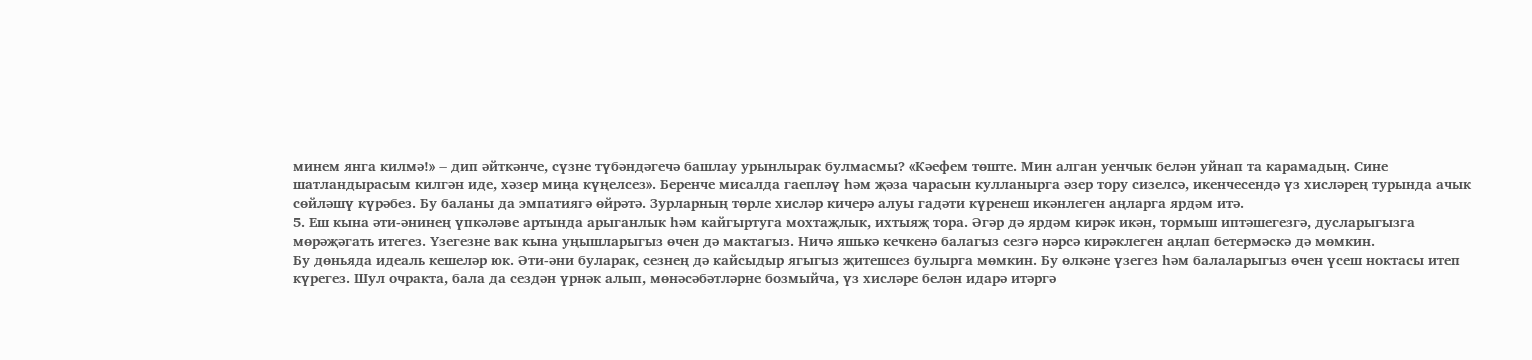минем янга килмә!» ‒ дип әйткәнче, сүзне түбәндәгечә башлау урынлырак булмасмы? «Кәефем төште. Мин алган уенчык белән уйнап та карамадың. Сине шатландырасым килгән иде, хәзер миңа күңелсез». Беренче мисалда гаепләү һәм җәза чарасын кулланырга әзер тору сизелсә, икенчесендә үз хисләрең турында ачык сөйләшү күрәбез. Бу баланы да эмпатиягә өйрәтә. Зурларның төрле хисләр кичерә алуы гадәти күренеш икәнлеген аңларга ярдәм итә.
5. Еш кына әти-әнинең үпкәләве артында арыганлык һәм кайгыртуга мохтаҗлык, ихтыяҗ тора. Әгәр дә ярдәм кирәк икән, тормыш иптәшегезгә, дусларыгызга мөрәҗәгать итегез. Үзегезне вак кына уңышларыгыз өчен дә мактагыз. Ничә яшькә кечкенә балагыз сезгә нәрсә кирәклеген аңлап бетермәскә дә мөмкин.
Бу дөньяда идеаль кешеләр юк. Әти-әни буларак, сезнең дә кайсыдыр ягыгыз җитешсез булырга мөмкин. Бу өлкәне үзегез һәм балаларыгыз өчен үсеш ноктасы итеп күрегез. Шул очракта, бала да сездән үрнәк алып, мөнәсәбәтләрне бозмыйча, үз хисләре белән идарә итәргә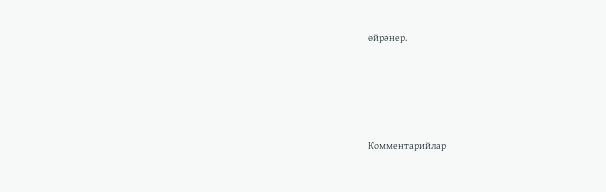өйрәнер.





Комментарийлар